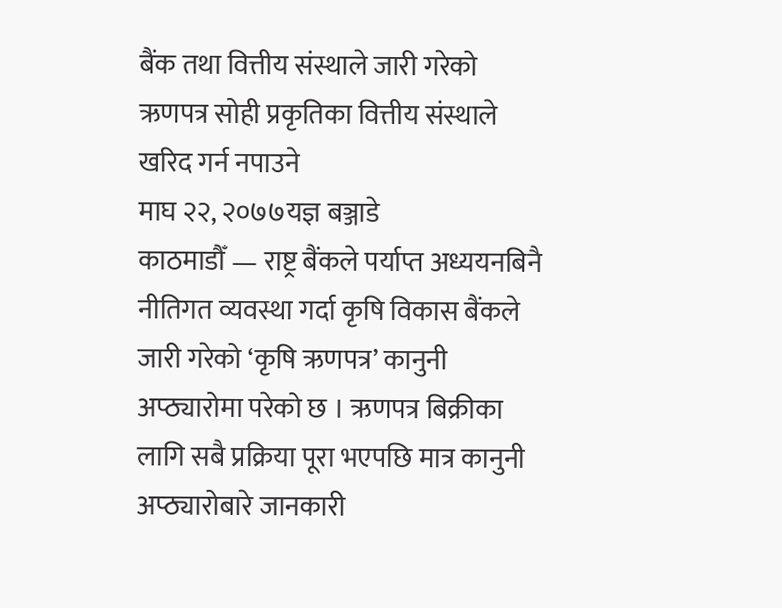बैंक तथा वित्तीय संस्थाले जारी गरेको ऋणपत्र सोही प्रकृतिका वित्तीय संस्थाले खरिद गर्न नपाउने
माघ २२, २०७७यज्ञ बञ्जाडे
काठमाडौँ — राष्ट्र बैंकले पर्याप्त अध्ययनबिनै नीतिगत व्यवस्था गर्दा कृषि विकास बैंकले जारी गरेको ‘कृषि ऋणपत्र’ कानुनी अप्ठ्यारोमा परेको छ । ऋणपत्र बिक्रीका लागि सबै प्रक्रिया पूरा भएपछि मात्र कानुनी अप्ठ्यारोबारे जानकारी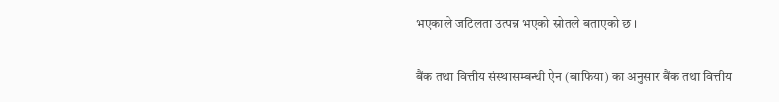भएकाले जटिलता उत्पन्न भएको स्रोतले बताएको छ ।

बैंक तथा वित्तीय संस्थासम्बन्धी ऐन (बाफिया) का अनुसार बैंक तथा वित्तीय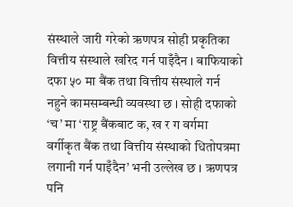संस्थाले जारी गरेको ऋणपत्र सोही प्रकृतिका वित्तीय संस्थाले खरिद गर्न पाइँदैन । बाफियाको दफा ५० मा बैंक तथा वित्तीय संस्थाले गर्न नहुने कामसम्बन्धी व्यवस्था छ । सोही दफाको ‘च’ मा ‘राष्ट्र बैंकबाट क, ख र ग वर्गमा वर्गीकृत बैंक तथा वित्तीय संस्थाको धितोपत्रमा लगानी गर्न पाइँदैन’ भनी उल्लेख छ । ऋणपत्र पनि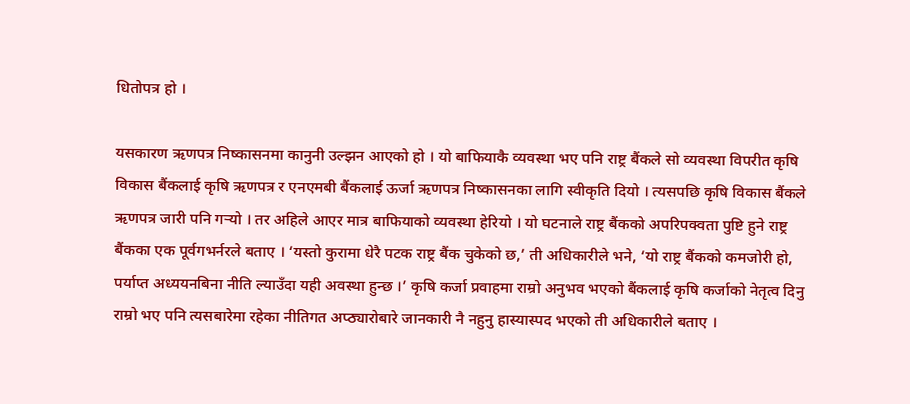धितोपत्र हो ।

यसकारण ऋणपत्र निष्कासनमा कानुनी उल्झन आएको हो । यो बाफियाकै व्यवस्था भए पनि राष्ट्र बैंकले सो व्यवस्था विपरीत कृषि विकास बैंकलाई कृषि ऋणपत्र र एनएमबी बैंकलाई ऊर्जा ऋणपत्र निष्कासनका लागि स्वीकृति दियो । त्यसपछि कृषि विकास बैंकले ऋणपत्र जारी पनि गर्‍यो । तर अहिले आएर मात्र बाफियाको व्यवस्था हेरियो । यो घटनाले राष्ट्र बैंकको अपरिपक्वता पुष्टि हुने राष्ट्र बैंकका एक पूर्वगभर्नरले बताए । ‘यस्तो कुरामा धेरै पटक राष्ट्र बैंक चुकेको छ,’ ती अधिकारीले भने, ‘यो राष्ट्र बैंकको कमजोरी हो, पर्याप्त अध्ययनबिना नीति ल्याउँदा यही अवस्था हुन्छ ।’ कृषि कर्जा प्रवाहमा राम्रो अनुभव भएको बैंकलाई कृषि कर्जाको नेतृत्व दिनु राम्रो भए पनि त्यसबारेमा रहेका नीतिगत अप्ठ्यारोबारे जानकारी नै नहुनु हास्यास्पद भएको ती अधिकारीले बताए ।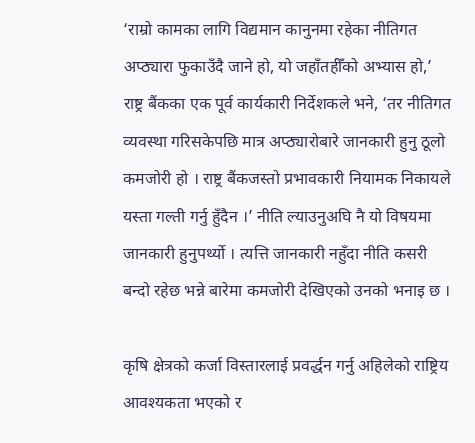‘राम्रो कामका लागि विद्यमान कानुनमा रहेका नीतिगत अप्ठ्यारा फुकाउँदै जाने हो, यो जहाँतहीँको अभ्यास हो,’ राष्ट्र बैंकका एक पूर्व कार्यकारी निर्देशकले भने, ‘तर नीतिगत व्यवस्था गरिसकेपछि मात्र अप्ठ्यारोबारे जानकारी हुनु ठूलो कमजोरी हो । राष्ट्र बैंकजस्तो प्रभावकारी नियामक निकायले यस्ता गल्ती गर्नु हुँदैन ।’ नीति ल्याउनुअघि नै यो विषयमा जानकारी हुनुपर्थ्यो । त्यत्ति जानकारी नहुँदा नीति कसरी बन्दो रहेछ भन्ने बारेमा कमजोरी देखिएको उनको भनाइ छ ।

कृषि क्षेत्रको कर्जा विस्तारलाई प्रवर्द्धन गर्नु अहिलेको राष्ट्रिय आवश्यकता भएको र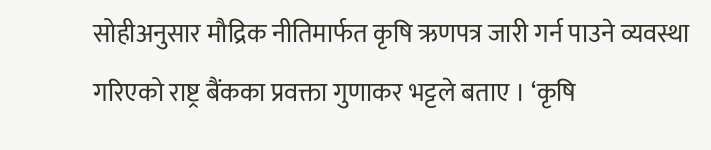सोहीअनुसार मौद्रिक नीतिमार्फत कृषि ऋणपत्र जारी गर्न पाउने व्यवस्था गरिएको राष्ट्र बैंकका प्रवक्ता गुणाकर भट्टले बताए । ‘कृषि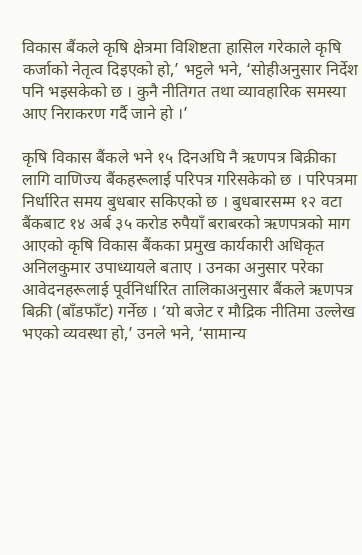विकास बैंकले कृषि क्षेत्रमा विशिष्टता हासिल गरेकाले कृषि कर्जाको नेतृत्व दिइएको हो,’ भट्टले भने, ‘सोहीअनुसार निर्देश पनि भइसकेको छ । कुनै नीतिगत तथा व्यावहारिक समस्या आए निराकरण गर्दै जाने हो ।’

कृषि विकास बैंकले भने १५ दिनअघि नै ऋणपत्र बिक्रीका लागि वाणिज्य बैंकहरूलाई परिपत्र गरिसकेको छ । परिपत्रमा निर्धारित समय बुधबार सकिएको छ । बुधबारसम्म १२ वटा बैंकबाट १४ अर्ब ३५ करोड रुपैयाँ बराबरको ऋणपत्रको माग आएको कृषि विकास बैंकका प्रमुख कार्यकारी अधिकृत अनिलकुमार उपाध्यायले बताए । उनका अनुसार परेका आवेदनहरूलाई पूर्वनिर्धारित तालिकाअनुसार बैंकले ऋणपत्र बिक्री (बाँडफाँट) गर्नेछ । ‘यो बजेट र मौद्रिक नीतिमा उल्लेख भएको व्यवस्था हो,’ उनले भने, ‘सामान्य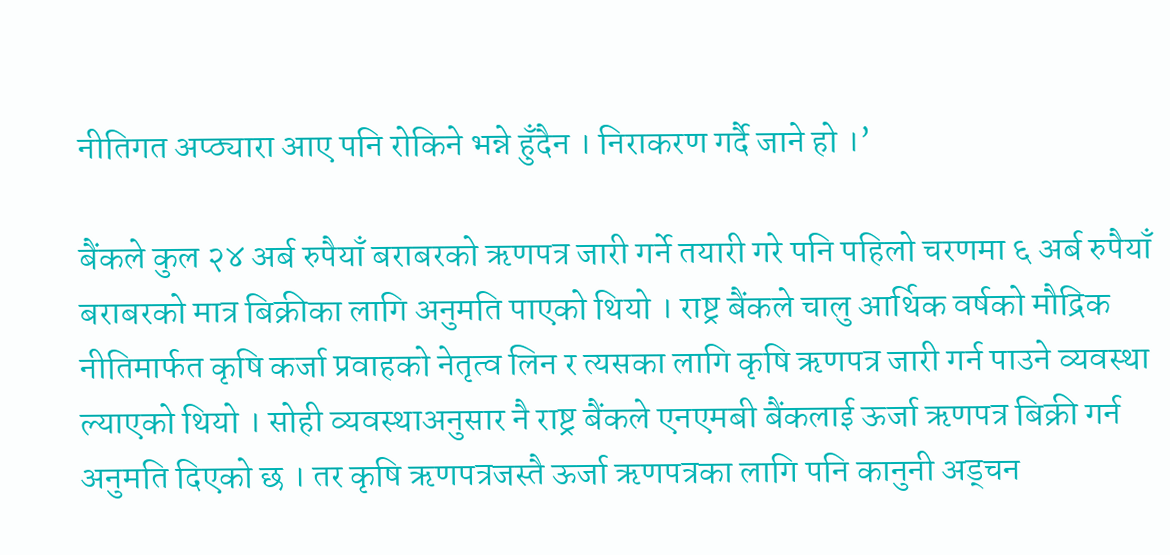नीतिगत अप्ठ्यारा आए पनि रोकिने भन्ने हुँदैन । निराकरण गर्दै जाने हो ।’

बैंकले कुल २४ अर्ब रुपैयाँ बराबरको ऋणपत्र जारी गर्ने तयारी गरे पनि पहिलो चरणमा ६ अर्ब रुपैयाँ बराबरको मात्र बिक्रीका लागि अनुमति पाएको थियो । राष्ट्र बैंकले चालु आर्थिक वर्षको मौद्रिक नीतिमार्फत कृषि कर्जा प्रवाहको नेतृत्व लिन र त्यसका लागि कृषि ऋणपत्र जारी गर्न पाउने व्यवस्था ल्याएको थियो । सोही व्यवस्थाअनुसार नै राष्ट्र बैंकले एनएमबी बैंकलाई ऊर्जा ऋणपत्र बिक्री गर्न अनुमति दिएको छ । तर कृषि ऋणपत्रजस्तै ऊर्जा ऋणपत्रका लागि पनि कानुनी अड्चन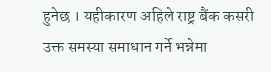हुनेछ । यहीकारण अहिले राष्ट्र बैंक कसरी उक्त समस्या समाधान गर्ने भन्नेमा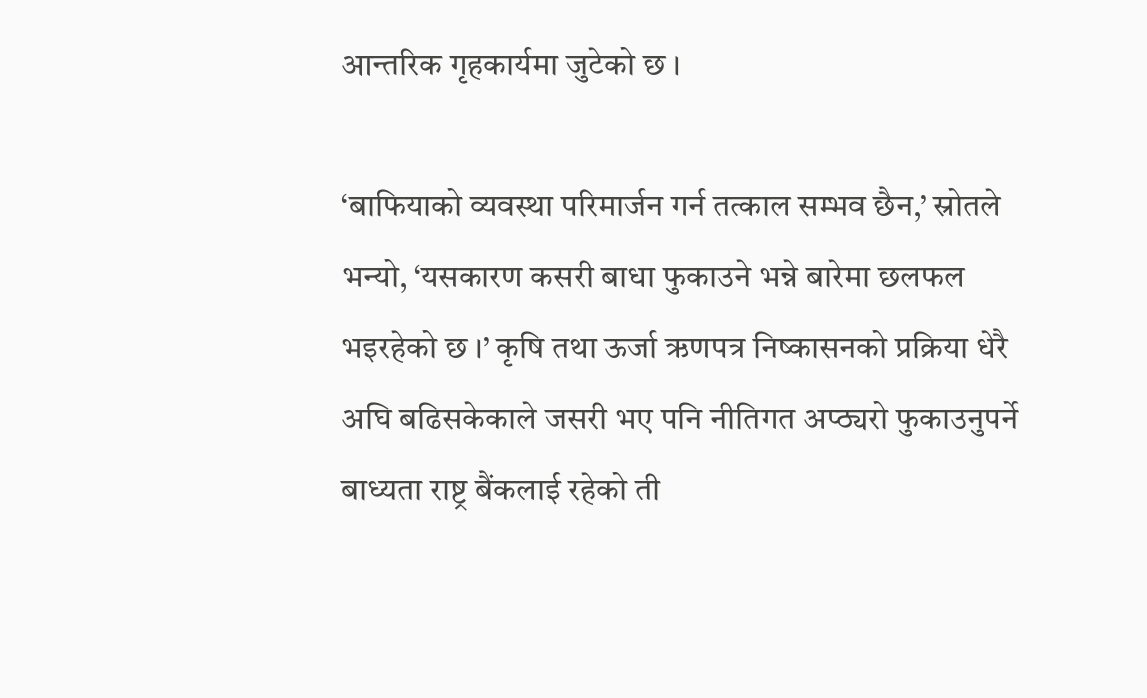आन्तरिक गृहकार्यमा जुटेको छ ।

‘बाफियाको व्यवस्था परिमार्जन गर्न तत्काल सम्भव छैन,’ स्रोतले भन्यो, ‘यसकारण कसरी बाधा फुकाउने भन्ने बारेमा छलफल भइरहेको छ ।’ कृषि तथा ऊर्जा ऋणपत्र निष्कासनको प्रक्रिया धेरै अघि बढिसकेकाले जसरी भए पनि नीतिगत अप्ठ्यरो फुकाउनुपर्ने बाध्यता राष्ट्र बैंकलाई रहेको ती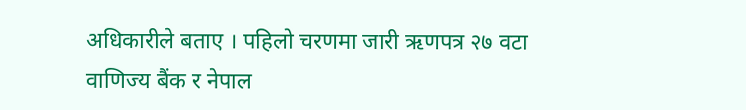अधिकारीले बताए । पहिलो चरणमा जारी ऋणपत्र २७ वटा वाणिज्य बैंक र नेपाल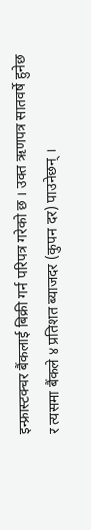इन्फ्रास्टक्चर बैंकलाई बिक्री गर्न परिपत्र गरेको छ । उक्त ऋणपत्र सातवर्षे हुनेछ र त्यसमा बैंकले ४ प्रतिशत ब्याजदर (कुपन दर) पाउनेछन् ।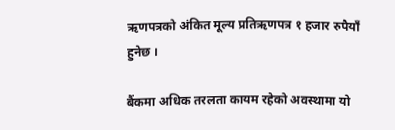ऋणपत्रको अंकित मूल्य प्रतिऋणपत्र १ हजार रुपैयाँ हुनेछ ।

बैंकमा अधिक तरलता कायम रहेको अवस्थामा यो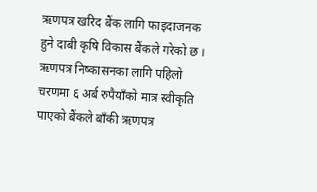ऋणपत्र खरिद बैंक लागि फाइदाजनक हुने दाबी कृषि विकास बैंकले गरेको छ । ऋणपत्र निष्कासनका लागि पहिलो चरणमा ६ अर्ब रुपैयाँको मात्र स्वीकृति पाएको बैंकले बाँकी ऋणपत्र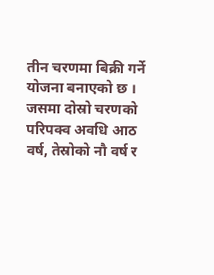तीन चरणमा बिक्री गर्ने योजना बनाएको छ । जसमा दोस्रो चरणको परिपक्व अवधि आठ वर्ष, तेस्रोको नौ वर्ष र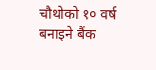चौथोको १० वर्ष बनाइने बैंक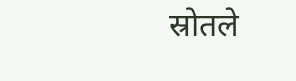स्रोतले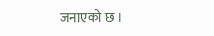जनाएको छ ।